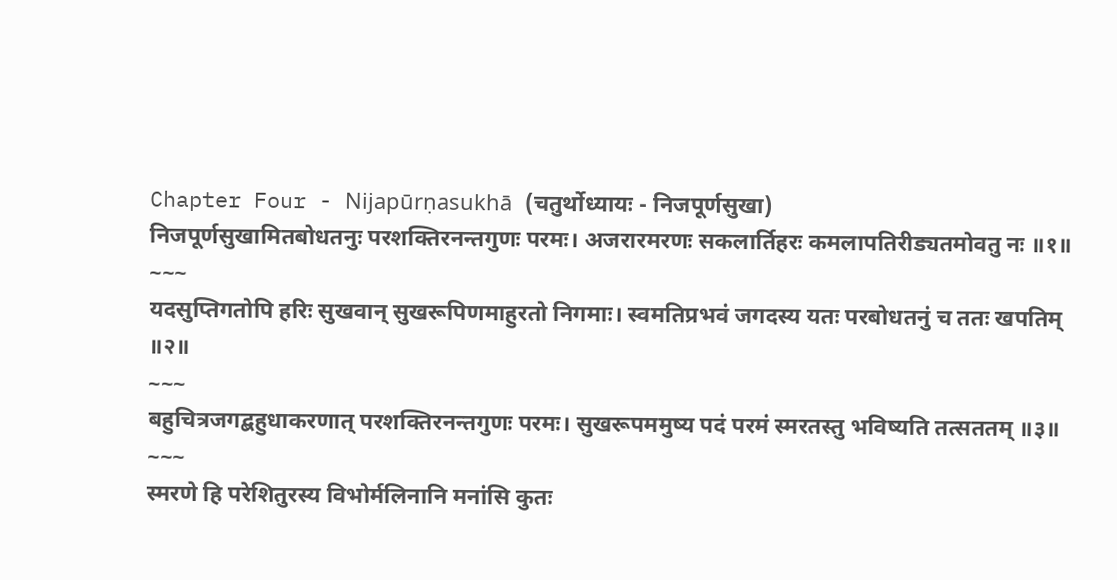Chapter Four - Nijapūrṇasukhā (चतुर्थोध्यायः - निजपूर्णसुखा)
निजपूर्णसुखामितबोधतनुः परशक्तिरनन्तगुणः परमः। अजरारमरणः सकलार्तिहरः कमलापतिरीड्यतमोवतु नः ॥१॥
~~~
यदसुप्तिगतोपि हरिः सुखवान् सुखरूपिणमाहुरतो निगमाः। स्वमतिप्रभवं जगदस्य यतः परबोधतनुं च ततः खपतिम् ॥२॥
~~~
बहुचित्रजगद्बहुधाकरणात् परशक्तिरनन्तगुणः परमः। सुखरूपममुष्य पदं परमं स्मरतस्तु भविष्यति तत्सततम् ॥३॥
~~~
स्मरणे हि परेशितुरस्य विभोर्मलिनानि मनांसि कुतः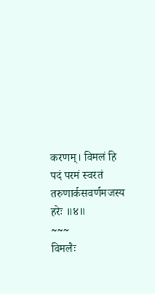करणम्। विमलं हि पदं परमं स्वरतं तरुणार्कसवर्णमजस्य हरेः ॥४॥
~~~
विमलैः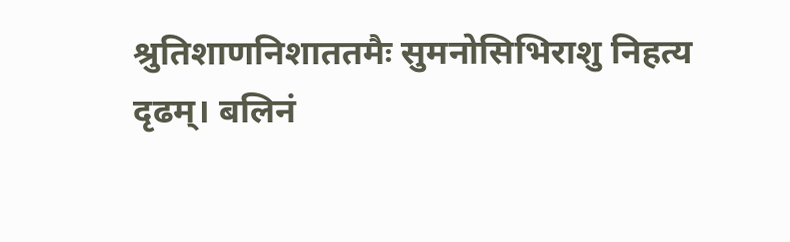श्रुतिशाणनिशाततमैः सुमनोसिभिराशु निहत्य दृढम्। बलिनं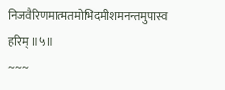निजवैरिणमात्मतमोभिदमीशमनन्तमुपास्व हरिम् ॥५॥
~~~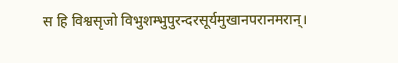स हि विश्वसृजो विभुशम्भुपुरन्दरसूर्यमुखानपरानमरान्।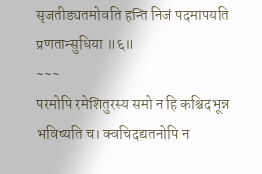सृजतीड्यतमोवति हन्ति निजं पदमापयति प्रणतान्सुधिया ॥६॥
~~~
परमोपि रमेशितुरस्य समो न हि कश्चिदभून्न भविष्यति च। क्वचिदद्यतनोपि न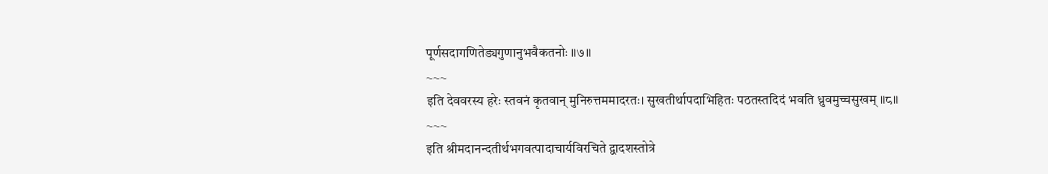पूर्णसदागणितेड्यगुणानुभवैकतनोः ॥७॥
~~~
इति देववरस्य हरेः स्तवनं कृतवान् मुनिरुत्तममादरतः। सुखतीर्थापदाभिहितः पठतस्तदिदं भवति ध्रुवमुच्चसुखम् ॥८॥
~~~
इति श्रीमदानन्दतीर्थभगवत्पादाचार्यविरचिते द्वादशस्तोत्रे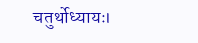चतुर्थोध्यायः।